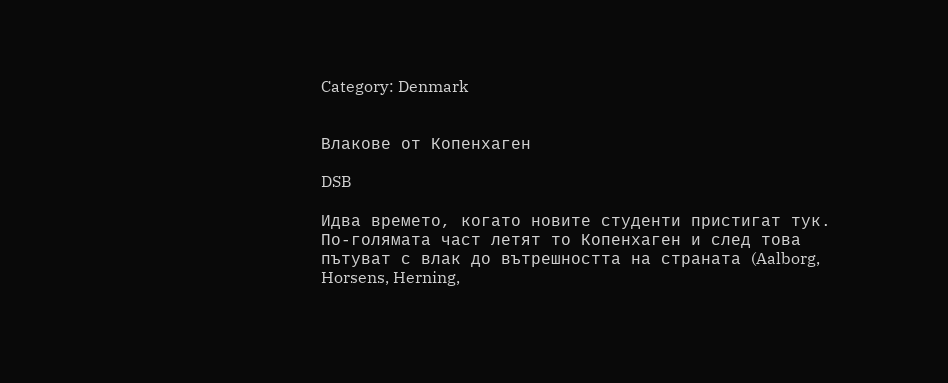Category: Denmark


Влакове от Копенхаген

DSB

Идва времето, когато новите студенти пристигат тук. По-голямата част летят то Копенхаген и след това пътуват с влак до вътрешността на страната (Aalborg, Horsens, Herning,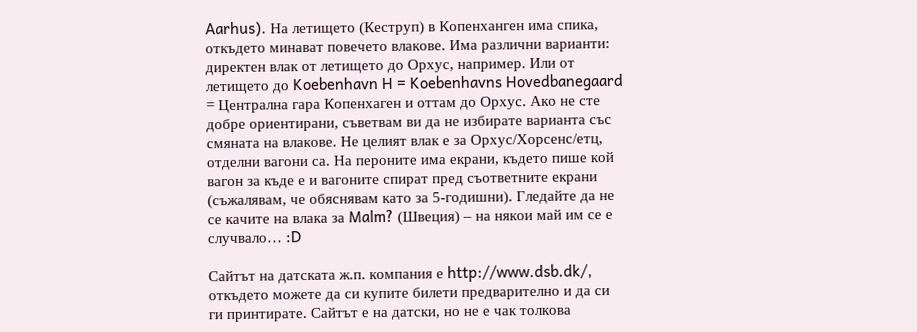Aarhus). На летището (Кеструп) в Копенханген има спика, откъдето минават повечето влакове. Има различни варианти: директен влак от летището до Орхус, например. Или от летището до Koebenhavn H = Koebenhavns Hovedbanegaard = Централна гара Копенхаген и оттам до Орхус. Ако не сте добре ориентирани, съветвам ви да не избирате варианта със смяната на влакове. Не целият влак е за Орхус/Хорсенс/етц, отделни вагони са. На пероните има екрани, където пише кой вагон за къде е и вагоните спират пред съответните екрани (съжалявам, че обяснявам като за 5-годишни). Гледайте да не се качите на влака за Malm? (Швеция) – на някои май им се е случвало… :D

Сайтът на датската ж.п. компания е http://www.dsb.dk/, откъдето можете да си купите билети предварително и да си ги принтирате. Сайтът е на датски, но не е чак толкова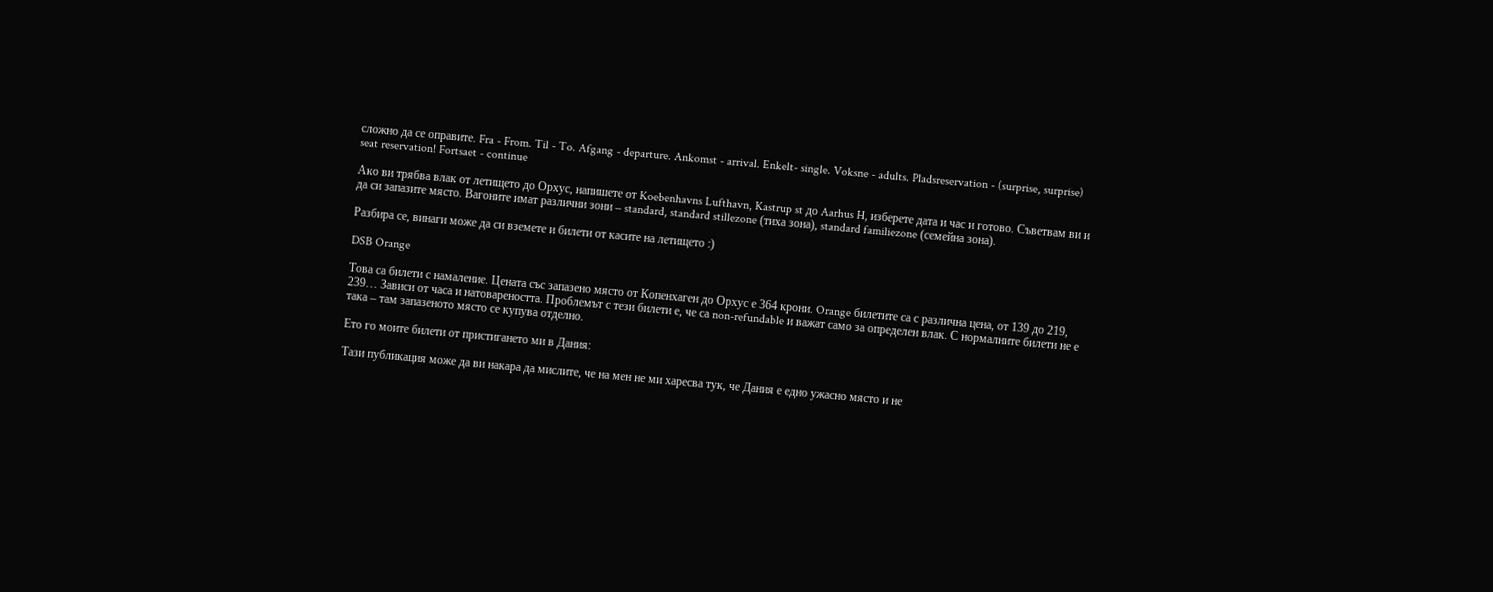сложно да се оправите. Fra - From. Til - To. Afgang - departure. Ankomst - arrival. Enkelt- single. Voksne - adults. Pladsreservation - (surprise, surprise) seat reservation! Fortsaet - continue

Ако ви трябва влак от летището до Орхус, напишете от Koebenhavns Lufthavn, Kastrup st до Aarhus H, изберете дата и час и готово. Съветвам ви и да си запазите място. Вагоните имат различни зони – standard, standard stillezone (тиха зона), standard familiezone (семейна зона).

Разбира се, винаги може да си вземете и билети от касите на летището :)

DSB Orange

Toва са билети с намаление. Цената със запазено място от Копенхаген до Орхус е 364 крони. Orange билетите са с различна цена, от 139 до 219, 239… Зависи от часа и натовареността. Проблемът с тези билети е, че са non-refundable и важат само за определен влак. С нормалните билети не е така – там запазеното място се купува отделно.

Ето го моите билети от пристигането ми в Дания:

Тази публикация може да ви накара да мислите, че на мен не ми харесва тук, че Дания е едно ужасно място и не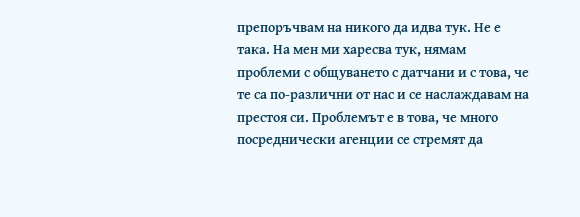препоръчвам на никого да идва тук. Не е така. На мен ми харесва тук, нямам проблеми с общуването с датчани и с това, че те са по-различни от нас и се наслаждавам на престоя си. Проблемът е в това, че много посреднически агенции се стремят да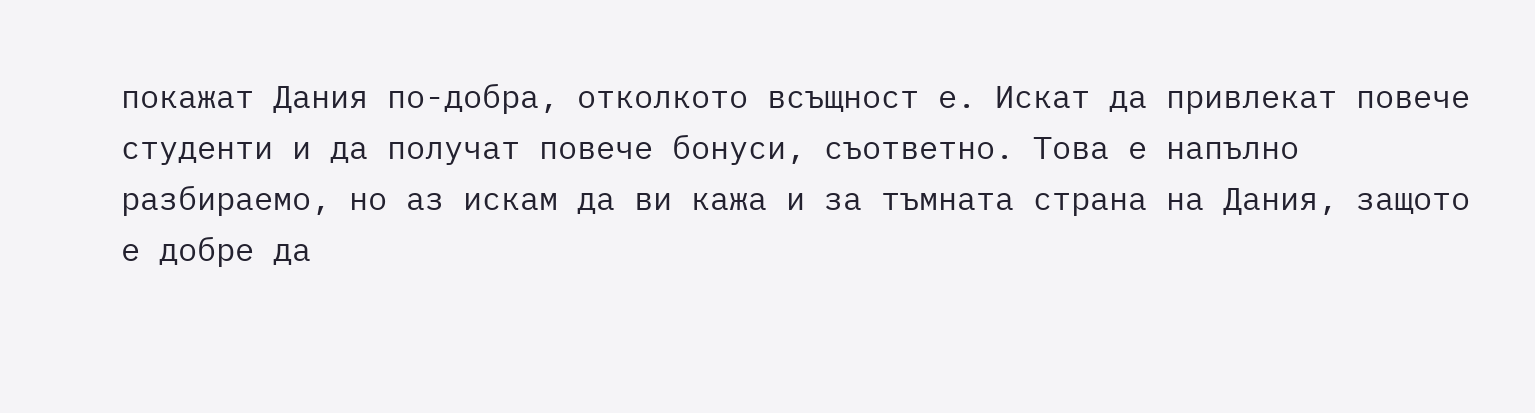покажат Дания по-добра, отколкото всъщност е. Искат да привлекат повече студенти и да получат повече бонуси, съответно. Това е напълно разбираемо, но аз искам да ви кажа и за тъмната страна на Дания, защото е добре да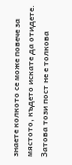знаете колкото се може повече за мястото, където искате да отидете. Затова този пост не е толкова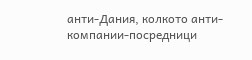анти-Дания, колкото анти-компании-посредници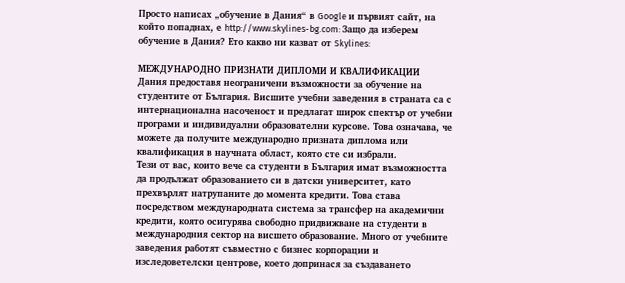Просто написах „обучение в Дания“ в Google и първият сайт, на който попаднах, е http://www.skylines-bg.com: Защо да изберем обучение в Дания? Ето какво ни казват от Skylines:

МЕЖДУНАРОДНО ПРИЗНАТИ ДИПЛОМИ И КВАЛИФИКАЦИИ
Дания предоставя неограничени възможности за обучение на студентите от България. Висшите учебни заведения в страната са с интернационална насоченост и предлагат широк спектър от учебни програми и индивидуални образователни курсове. Това означава, че можете да получите международно призната диплома или квалификация в научната област, която сте си избрали.
Тези от вас, които вече са студенти в България имат възможността да продължат образованието си в датски университет, като прехвърлят натрупаните до момента кредити. Това става посредством международната система за трансфер на академични кредити, която осигурява свободно придвижване на студенти в международния сектор на висшето образование. Много от учебните заведения работят съвместно с бизнес корпорации и изследоветелски центрове, което допринася за създаването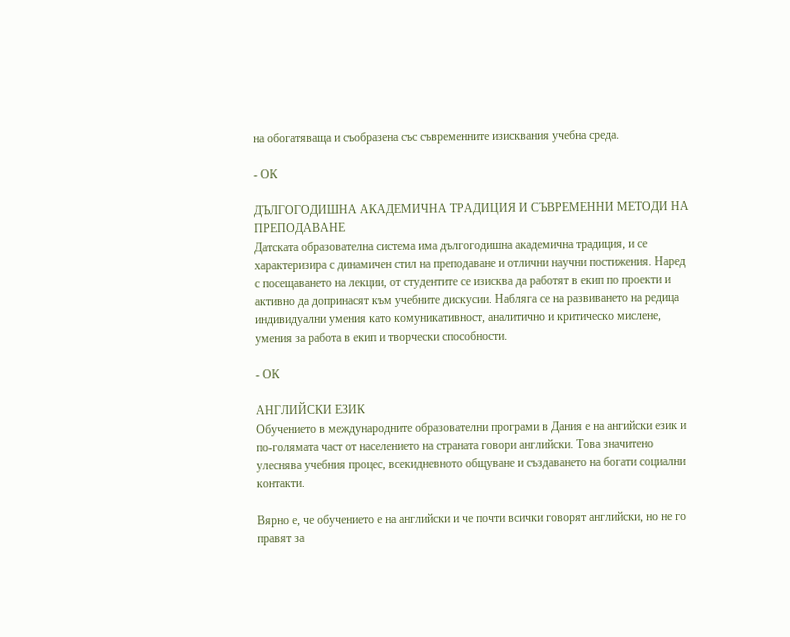на обогатяваща и съобразена със съвременните изисквания учебна среда.

- ОК

ДЪЛГОГОДИШНА АКАДЕМИЧНА ТРАДИЦИЯ И СЪВРЕМЕННИ МЕТОДИ НА ПРЕПОДАВАНЕ
Датската образователна система има дългогодишна академична традиция, и се характеризира с динамичен стил на преподаване и отлични научни постижения. Наред с посещаването на лекции, от студентите се изисква да работят в екип по проекти и активно да допринасят към учебните дискусии. Набляга се на развиването на редица индивидуални умения като комуникативност, аналитично и критическо мислене, умения за работа в екип и творчески способности.

- ОК

АНГЛИЙСКИ ЕЗИК
Обучението в международните образователни програми в Дания е на ангийски език и по-голямата част от населението на страната говори английски. Това значитено улеснява учебния процес, всекидневното общуване и създаването на богати социални контакти.

Вярно е, че обучението е на английски и че почти всички говорят английски, но не го правят за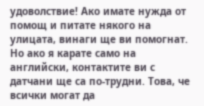удоволствие! Ако имате нужда от помощ и питате някого на улицата, винаги ще ви помогнат. Но ако я карате само на английски, контактите ви с датчани ще са по-трудни. Това, че всички могат да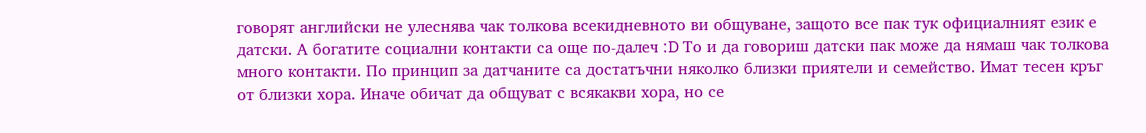говорят английски не улеснява чак толкова всекидневното ви общуване, защото все пак тук официалният език е датски. А богатите социални контакти са още по-далеч :D То и да говориш датски пак може да нямаш чак толкова много контакти. По принцип за датчаните са достатъчни няколко близки приятели и семейство. Имат тесен кръг от близки хора. Иначе обичат да общуват с всякакви хора, но се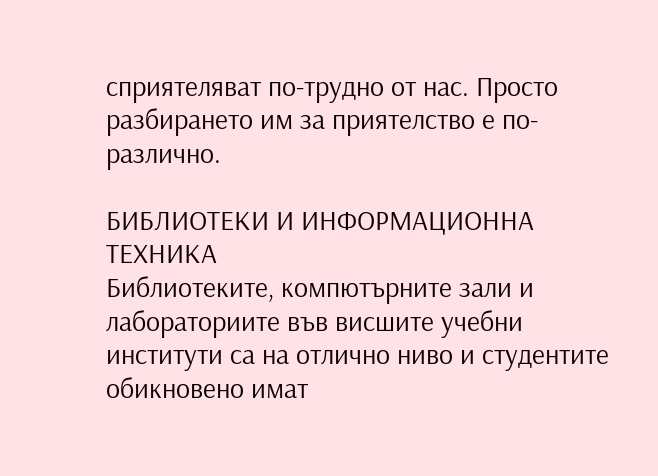сприятеляват по-трудно от нас. Просто разбирането им за приятелство е по-различно.

БИБЛИОТЕКИ И ИНФОРМАЦИОННА ТЕХНИКА
Библиотеките, компютърните зали и лабораториите във висшите учебни институти са на отлично ниво и студентите обикновено имат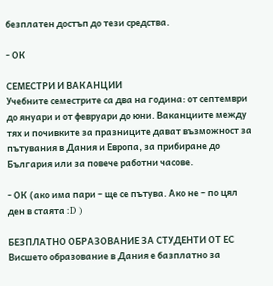безплатен достъп до тези средства.

- ОК

СЕМЕСТРИ И ВАКАНЦИИ
Учебните семестрите са два на година: от септември до януари и от февруари до юни. Ваканциите между тях и почивките за празниците дават възможност за пътувания в Дания и Европа, за прибиране до България или за повече работни часове.

- ОК (ако има пари – ще се пътува. Ако не – по цял ден в стаята :D )

БЕЗПЛАТНО ОБРАЗОВАНИЕ ЗА СТУДЕНТИ ОТ ЕС
Висшето образование в Дания е базплатно за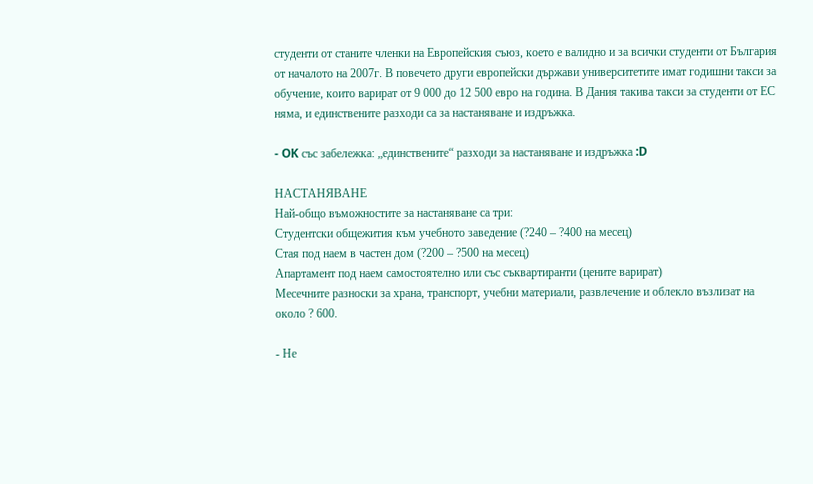студенти от станите членки на Европейския съюз, което е валидно и за всички студенти от България от началото на 2007г. В повечето други европейски държави университетите имат годишни такси за обучение, които варират от 9 000 до 12 500 евро на година. В Дания такива такси за студенти от ЕС няма, и единствените разходи са за настаняване и издръжка.

- OK със забележка: „единствените“ разходи за настаняване и издръжка :D

НАСТАНЯВАНЕ
Най-общо въможностите за настаняване са три:
Студентски общежития към учебното заведение (?240 – ?400 на месец)
Стая под наем в частен дом (?200 – ?500 на месец)
Апартамент под наем самостоятелно или със съквартиранти (цените варират)
Месечните разноски за храна, транспорт, учебни материали, развлечение и облекло възлизат на около ? 600.

- Не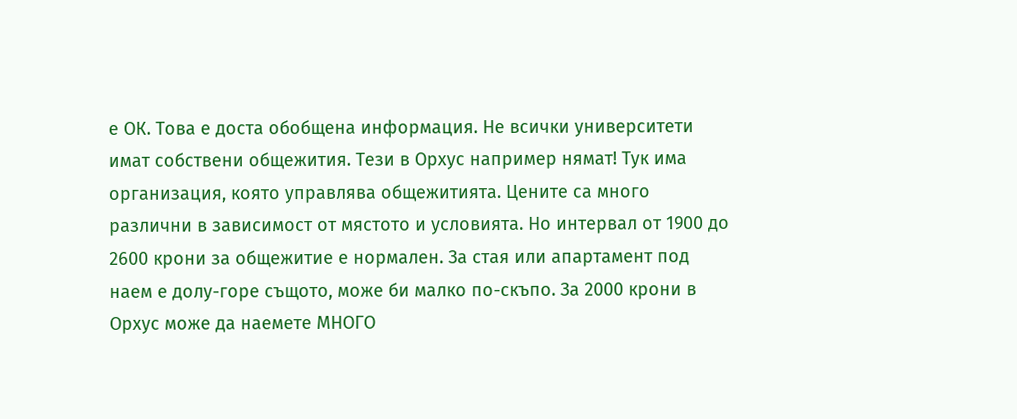е ОК. Това е доста обобщена информация. Не всички университети имат собствени общежития. Тези в Орхус например нямат! Тук има организация, която управлява общежитията. Цените са много различни в зависимост от мястото и условията. Но интервал от 1900 до 2600 крони за общежитие е нормален. За стая или апартамент под наем е долу-горе същото, може би малко по-скъпо. За 2000 крони в Орхус може да наемете МНОГО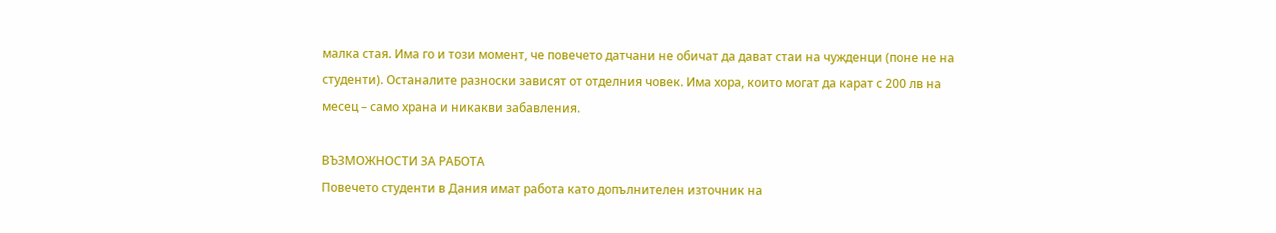малка стая. Има го и този момент, че повечето датчани не обичат да дават стаи на чужденци (поне не на студенти). Останалите разноски зависят от отделния човек. Има хора, които могат да карат с 200 лв на месец – само храна и никакви забавления.

ВЪЗМОЖНОСТИ ЗА РАБОТА
Повечето студенти в Дания имат работа като допълнителен източник на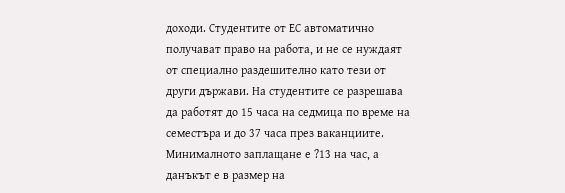доходи. Студентите от ЕС автоматично получават право на работа, и не се нуждаят от специално раздешително като тези от други държави. На студентите се разрешава да работят до 15 часа на седмица по време на семестъра и до 37 часа през ваканциите. Минималното заплащане е ?13 на час, а данъкът е в размер на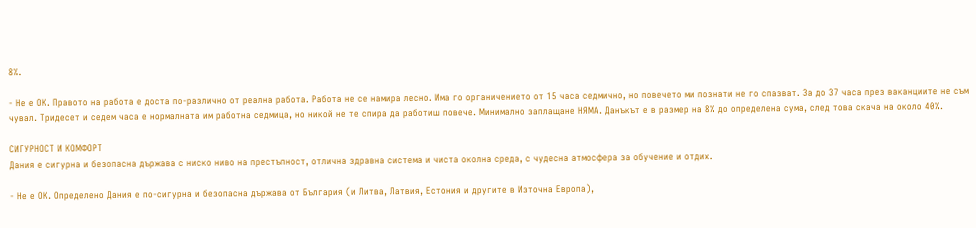8%.

- Не е ОК. Правото на работа е доста по-различно от реална работа. Работа не се намира лесно. Има го органичението от 15 часа седмично, но повечето ми познати не го спазват. За до 37 часа през ваканциите не съм чувал. Тридесет и седем часа е нормалната им работна седмица, но никой не те спира да работиш повече. Минимално заплащане НЯМА. Данъкът е в размер на 8% до определена сума, след това скача на около 40%.

СИГУРНОСТ И КОМФОРТ
Дания е сигурна и безопасна държава с ниско ниво на престъпност, отлична здравна система и чиста околна среда, с чудесна атмосфера за обучение и отдих.

- Не е ОК. Определено Дания е по-сигурна и безопасна държава от България (и Литва, Латвия, Естония и другите в Източна Европа),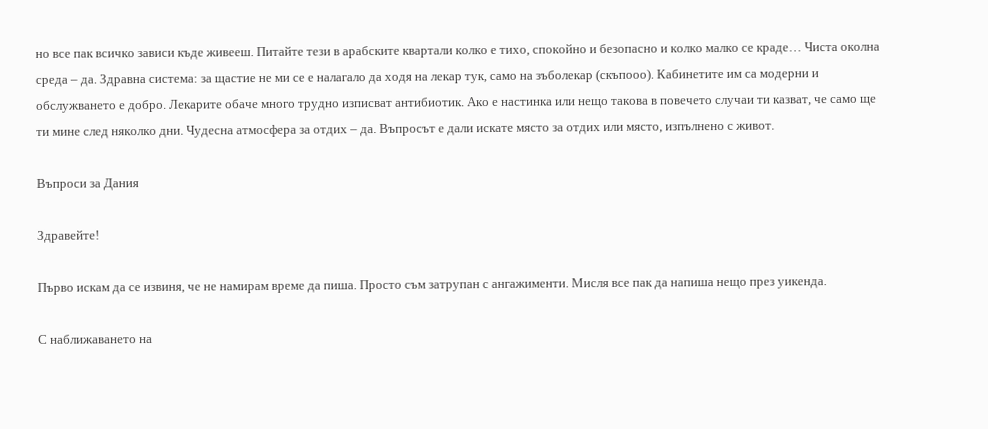но все пак всичко зависи къде живееш. Питайте тези в арабските квартали колко е тихо, спокойно и безопасно и колко малко се краде… Чиста околна среда – да. Здравна система: за щастие не ми се е налагало да ходя на лекар тук, само на зъболекар (скъпооо). Кабинетите им са модерни и обслужването е добро. Лекарите обаче много трудно изписват антибиотик. Ако е настинка или нещо такова в повечето случаи ти казват, че само ще ти мине след няколко дни. Чудесна атмосфера за отдих – да. Въпросът е дали искате място за отдих или място, изпълнено с живот.

Въпроси за Дания

Здравейте!

Първо искам да се извиня, че не намирам време да пиша. Просто съм затрупан с ангажименти. Мисля все пак да напиша нещо през уикенда.

С наближаването на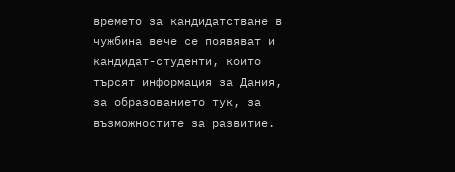времето за кандидатстване в чужбина вече се появяват и кандидат-студенти, които търсят информация за Дания, за образованието тук, за възможностите за развитие.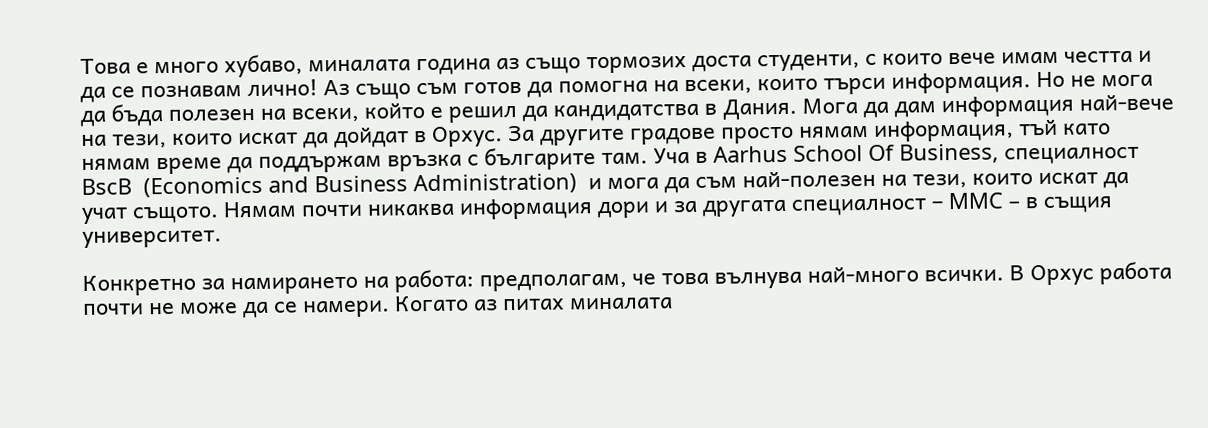Това е много хубаво, миналата година аз също тормозих доста студенти, с които вече имам честта и да се познавам лично! Аз също съм готов да помогна на всеки, които търси информация. Но не мога да бъда полезен на всеки, който е решил да кандидатства в Дания. Мога да дам информация най-вече на тези, които искат да дойдат в Орхус. За другите градове просто нямам информация, тъй като нямам време да поддържам връзка с българите там. Уча в Aarhus School Of Business, специалност BscB  (Economics and Business Administration)  и мога да съм най-полезен на тези, които искат да учат същото. Нямам почти никаква информация дори и за другата специалност – MMC – в същия университет.

Конкретно за намирането на работа: предполагам, че това вълнува най-много всички. В Орхус работа почти не може да се намери. Когато аз питах миналата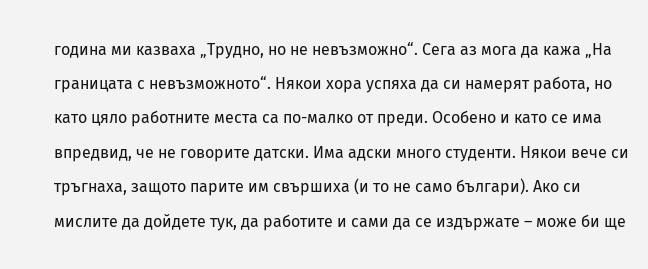година ми казваха „Трудно, но не невъзможно“. Сега аз мога да кажа „На границата с невъзможното“. Някои хора успяха да си намерят работа, но като цяло работните места са по-малко от преди. Особено и като се има впредвид, че не говорите датски. Има адски много студенти. Някои вече си тръгнаха, защото парите им свършиха (и то не само българи). Ако си мислите да дойдете тук, да работите и сами да се издържате – може би ще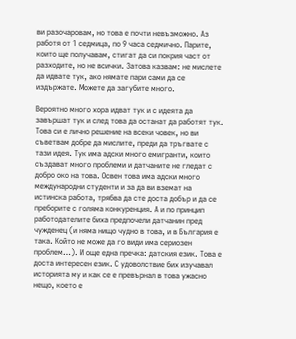ви разочаровам, но това е почти невъзможно. Аз работя от 1 седмица, по 9 часа седмично. Парите, които ще получавам, стигат да си покрия част от разходите, но не всички. Затова казвам: не мислете да идвате тук, ако нямате пари сами да се издържате. Можете да загубите много.

Вероятно много хора идват тук и с идеята да завършат тук и след това да останат да работят тук. Това си е лично решение на всеки човек, но ви съветвам добре да мислите, преди да тръгвате с тази идея. Тук има адски много емигранти, които създават много проблеми и датчаните не гледат с добро око на това. Освен това има адски много международни студенти и за да ви вземат на истинска работа, трябва да сте доста добър и да се преборите с голяма конкуренция. А и по принцип работодателите биха предпочели датчанин пред чужденец (и няма нищо чудно в това, и в България е така. Който не може да го види има сериозен проблем…). И още една пречка: датския език. Това е доста интересен език. С удоволствие бих изучавал историята му и как се е превърнал в това ужасно нещо, което е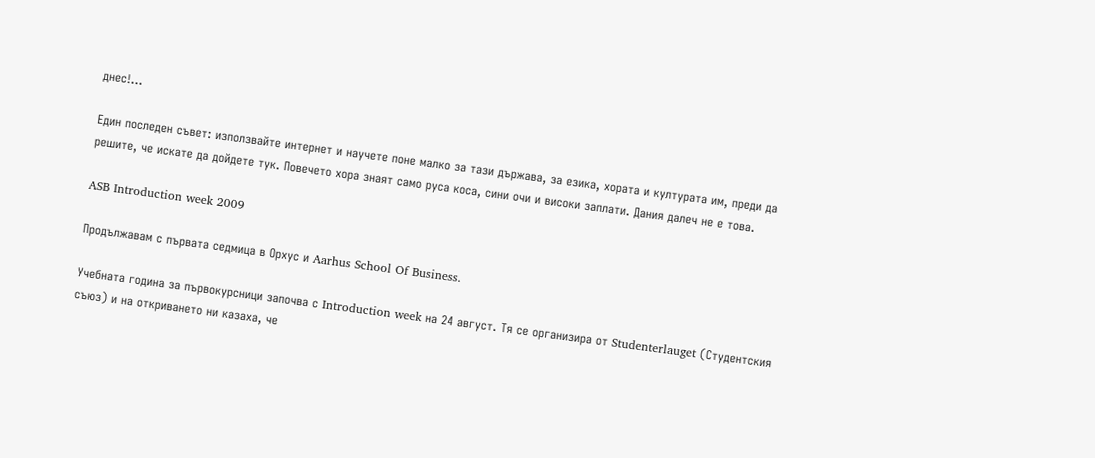днес!…

Един последен съвет: използвайте интернет и научете поне малко за тази държава, за езика, хората и културата им, преди да решите, че искате да дойдете тук. Повечето хора знаят само руса коса, сини очи и високи заплати. Дания далеч не е това.

ASB Introduction week 2009

Продължавам с първата седмица в Орхус и Aarhus School Of Business.

Учебната година за първокурсници започва с Introduction week на 24 август. Тя се организира от Studenterlauget (Студентския съюз) и на откриването ни казаха, че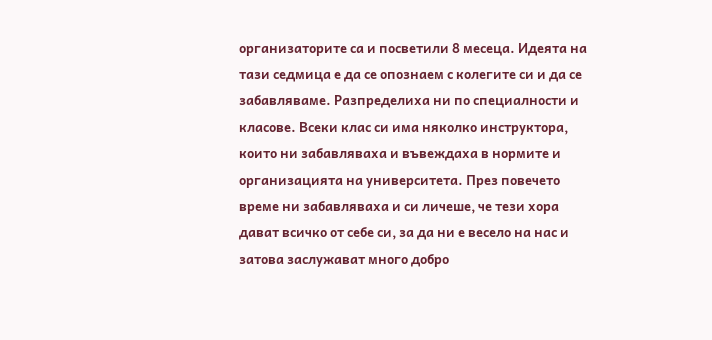организаторите са и посветили 8 месеца. Идеята на тази седмица е да се опознаем с колегите си и да се забавляваме. Разпределиха ни по специалности и класове. Всеки клас си има няколко инструктора, които ни забавляваха и въвеждаха в нормите и организацията на университета. През повечето време ни забавляваха и си личеше, че тези хора дават всичко от себе си, за да ни е весело на нас и затова заслужават много добро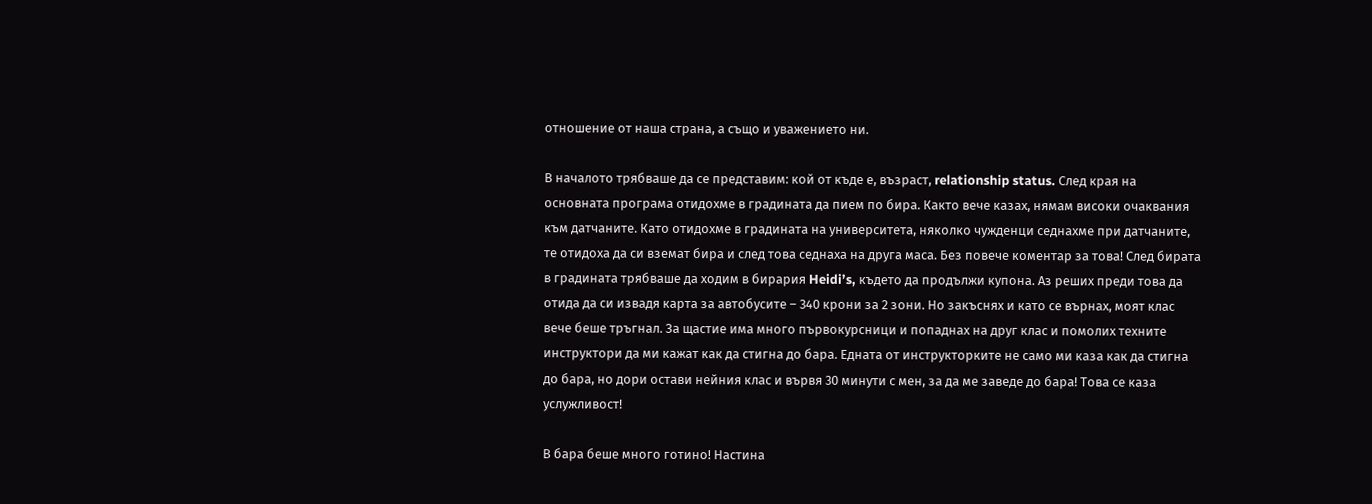отношение от наша страна, а също и уважението ни.

В началото трябваше да се представим: кой от къде е, възраст, relationship status. След края на основната програма отидохме в градината да пием по бира. Както вече казах, нямам високи очаквания към датчаните. Като отидохме в градината на университета, няколко чужденци седнахме при датчаните, те отидоха да си вземат бира и след това седнаха на друга маса. Без повече коментар за това! След бирата в градината трябваше да ходим в бирария Heidi’s, където да продължи купона. Аз реших преди това да отида да си извадя карта за автобусите – 340 крони за 2 зони. Но закъснях и като се върнах, моят клас вече беше тръгнал. За щастие има много първокурсници и попаднах на друг клас и помолих техните инструктори да ми кажат как да стигна до бара. Едната от инструкторките не само ми каза как да стигна до бара, но дори остави нейния клас и вървя 30 минути с мен, за да ме заведе до бара! Това се каза услужливост!

В бара беше много готино! Настина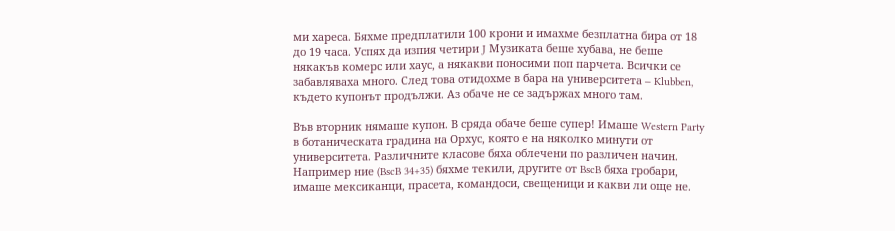ми хареса. Бяхме предплатили 100 крони и имахме безплатна бира от 18 до 19 часа. Успях да изпия четири J Музиката беше хубава, не беше някакъв комерс или хаус, а някакви поносими поп парчета. Всички се забавляваха много. След това отидохме в бара на университета – Klubben, където купонът продължи. Аз обаче не се задържах много там.

Във вторник нямаше купон. В сряда обаче беше супер! Имаше Western Party в ботаническата градина на Орхус, която е на няколко минути от университета. Различните класове бяха облечени по различен начин. Например ние (BscB 34+35) бяхме текили, другите от BscB бяха гробари, имаше мексиканци, прасета, командоси, свещеници и какви ли още не.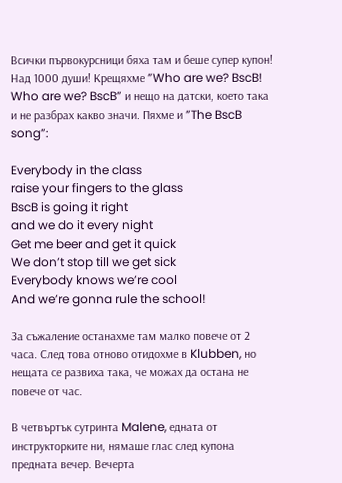Всички първокурсници бяха там и беше супер купон! Над 1000 души! Крещяхме ”Who are we? BscB! Who are we? BscB” и нещо на датски, което така и не разбрах какво значи. Пяхме и ”The BscB song”:

Everybody in the class
raise your fingers to the glass
BscB is going it right
and we do it every night
Get me beer and get it quick
We don’t stop till we get sick
Everybody knows we’re cool
And we’re gonna rule the school!

За съжаление останахме там малко повече от 2 часа. След това отново отидохме в Klubben, но нещата се развиха така, че можах да остана не повече от час.

В четвъртък сутринта Malene, едната от инструкторките ни, нямаше глас след купона предната вечер. Вечерта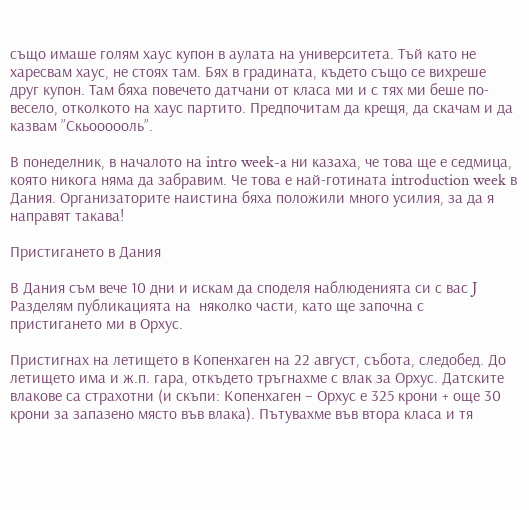също имаше голям хаус купон в аулата на университета. Тъй като не харесвам хаус, не стоях там. Бях в градината, където също се вихреше друг купон. Там бяха повечето датчани от класа ми и с тях ми беше по-весело, отколкото на хаус партито. Предпочитам да крещя, да скачам и да казвам ”Скьоооооль”.

В понеделник, в началото на intro week-a ни казаха, че това ще е седмица, която никога няма да забравим. Че това е най-готината introduction week в Дания. Организаторите наистина бяха положили много усилия, за да я направят такава!

Пристигането в Дания

В Дания съм вече 10 дни и искам да споделя наблюденията си с вас J Разделям публикацията на  няколко части, като ще започна с пристигането ми в Орхус.

Пристигнах на летището в Копенхаген на 22 август, събота, следобед. До летището има и ж.п. гара, откъдето тръгнахме с влак за Орхус. Датските влакове са страхотни (и скъпи: Копенхаген – Орхус е 325 крони + още 30 крони за запазено място във влака). Пътувахме във втора класа и тя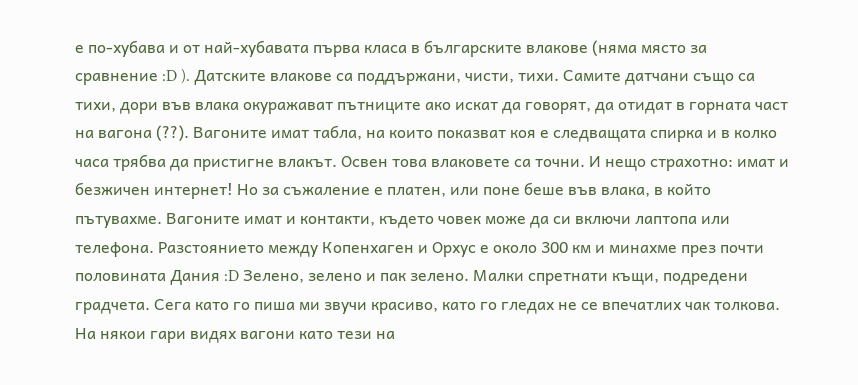е по-хубава и от най-хубавата първа класа в българските влакове (няма място за сравнение :D ). Датските влакове са поддържани, чисти, тихи. Самите датчани също са тихи, дори във влака окуражават пътниците ако искат да говорят, да отидат в горната част на вагона (??). Вагоните имат табла, на които показват коя е следващата спирка и в колко часа трябва да пристигне влакът. Освен това влаковете са точни. И нещо страхотно: имат и безжичен интернет! Но за съжаление е платен, или поне беше във влака, в който пътувахме. Вагоните имат и контакти, където човек може да си включи лаптопа или телефона. Разстоянието между Копенхаген и Орхус е около 300 км и минахме през почти половината Дания :D Зелено, зелено и пак зелено. Малки спретнати къщи, подредени градчета. Сега като го пиша ми звучи красиво, като го гледах не се впечатлих чак толкова. На някои гари видях вагони като тези на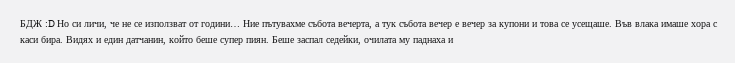БДЖ :D Но си личи, че не се използват от години… Ние пътувахме събота вечерта, а тук събота вечер е вечер за купони и това се усещаше. Във влака имаше хора с каси бира. Видях и един датчанин, който беше супер пиян. Беше заспал седейки, очилата му паднаха и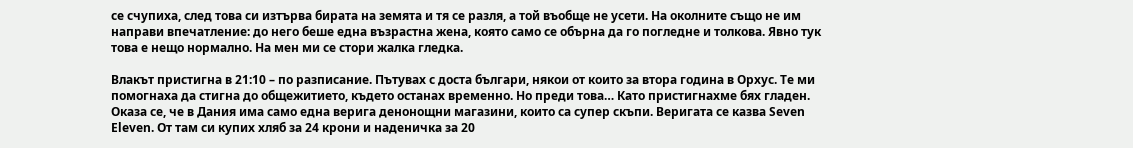се счупиха, след това си изтърва бирата на земята и тя се разля, а той въобще не усети. На околните също не им направи впечатление: до него беше една възрастна жена, която само се обърна да го погледне и толкова. Явно тук това е нещо нормално. На мен ми се стори жалка гледка.

Влакът пристигна в 21:10 – по разписание. Пътувах с доста българи, някои от които за втора година в Орхус. Те ми помогнаха да стигна до общежитието, където останах временно. Но преди това… Като пристигнахме бях гладен. Оказа се, че в Дания има само една верига денонощни магазини, които са супер скъпи. Веригата се казва Seven Eleven. Oт там си купих хляб за 24 крони и наденичка за 20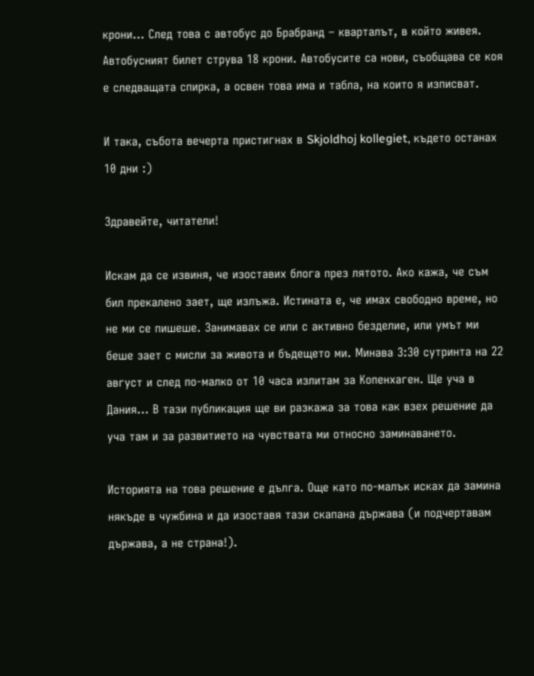крони… След това с автобус до Брабранд – кварталът, в който живея. Автобусният билет струва 18 крони. Автобусите са нови, съобщава се коя е следващата спирка, а освен това има и табла, на които я изписват.

И така, събота вечерта пристигнах в Skjoldhoj kollegiet, където останах 10 дни :)

Здравейте, читатели!

Искам да се извиня, че изоставих блога през лятото. Ако кажа, че съм бил прекалено зает, ще излъжа. Истината е, че имах свободно време, но не ми се пишеше. Занимавах се или с активно безделие, или умът ми беше зает с мисли за живота и бъдещето ми. Минава 3:30 сутринта на 22 август и след по-малко от 10 часа излитам за Копенхаген. Ще уча в Дания… В тази публикация ще ви разкажа за това как взех решение да уча там и за развитието на чувствата ми относно заминаването.

Историята на това решение е дълга. Още като по-малък исках да замина някъде в чужбина и да изоставя тази скапана държава (и подчертавам държава, а не страна!).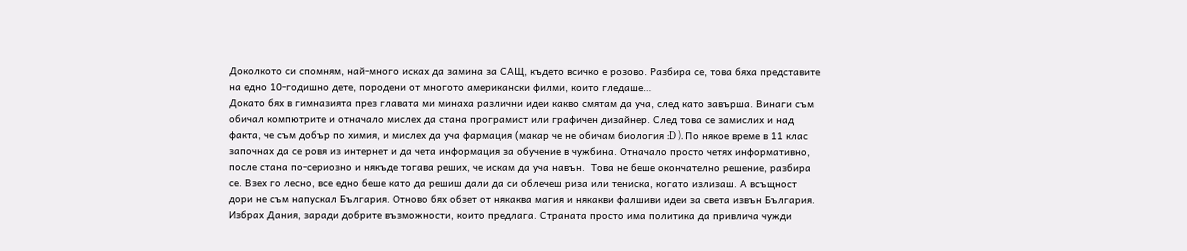Доколкото си спомням, най-много исках да замина за САЩ, където всичко е розово. Разбира се, това бяха представите на едно 10-годишно дете, породени от многото американски филми, които гледаше…
Докато бях в гимназията през главата ми минаха различни идеи какво смятам да уча, след като завърша. Винаги съм обичал компютрите и отначало мислех да стана програмист или графичен дизайнер. След това се замислих и над факта, че съм добър по химия, и мислех да уча фармация (макар че не обичам биология :D ). По някое време в 11 клас започнах да се ровя из интернет и да чета информация за обучение в чужбина. Отначало просто четях информативно, после стана по-сериозно и някъде тогава реших, че искам да уча навън.  Това не беше окончателно решение, разбира се. Взех го лесно, все едно беше като да решиш дали да си облечеш риза или тениска, когато излизаш. А всъщност дори не съм напускал България. Отново бях обзет от някаква магия и някакви фалшиви идеи за света извън България. Избрах Дания, заради добрите възможности, които предлага. Страната просто има политика да привлича чужди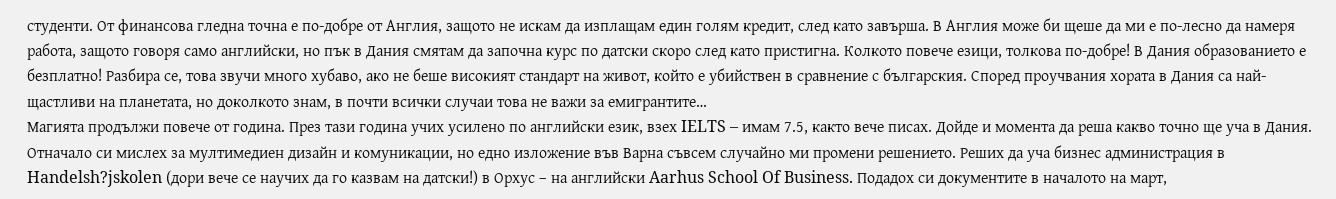студенти. От финансова гледна точна е по-добре от Англия, защото не искам да изплащам един голям кредит, след като завърша. В Англия може би щеше да ми е по-лесно да намеря работа, защото говоря само английски, но пък в Дания смятам да започна курс по датски скоро след като пристигна. Колкото повече езици, толкова по-добре! В Дания образованието е безплатно! Разбира се, това звучи много хубаво, ако не беше високият стандарт на живот, който е убийствен в сравнение с българския. Според проучвания хората в Дания са най-щастливи на планетата, но доколкото знам, в почти всички случаи това не важи за емигрантите…
Магията продължи повече от година. През тази година учих усилено по английски език, взех IELTS – имам 7.5, както вече писах. Дойде и момента да реша какво точно ще уча в Дания. Отначало си мислех за мултимедиен дизайн и комуникации, но едно изложение във Варна съвсем случайно ми промени решението. Реших да уча бизнес администрация в Handelsh?jskolen (дори вече се научих да го казвам на датски!) в Орхус – на английски Aarhus School Of Business. Подадох си документите в началото на март,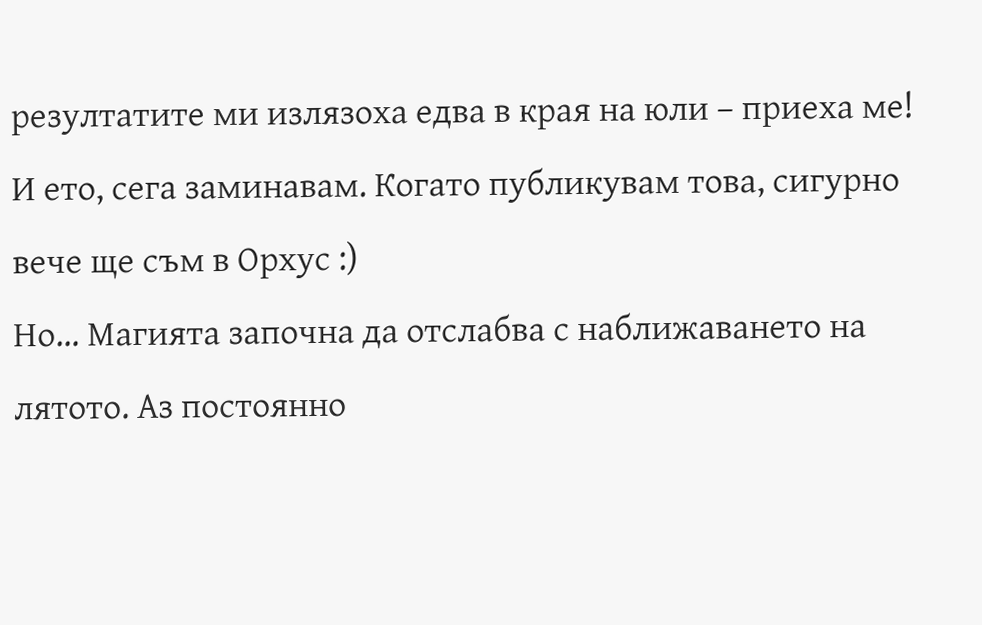резултатите ми излязоха едва в края на юли – приеха ме! И ето, сега заминавам. Когато публикувам това, сигурно вече ще съм в Орхус :)
Но… Магията започна да отслабва с наближаването на лятото. Аз постоянно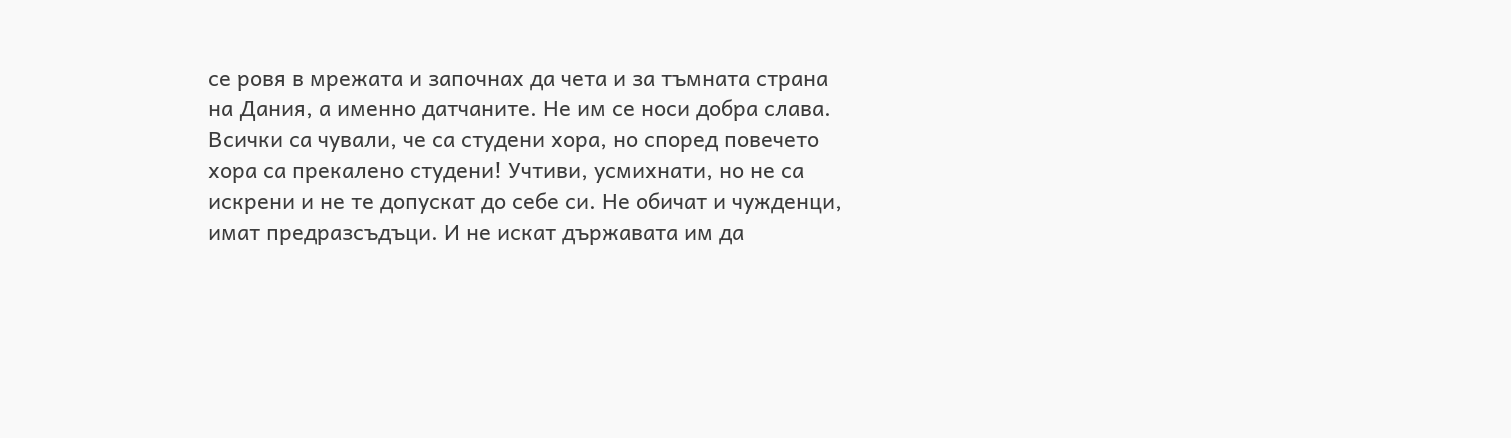се ровя в мрежата и започнах да чета и за тъмната страна на Дания, а именно датчаните. Не им се носи добра слава. Всички са чували, че са студени хора, но според повечето хора са прекалено студени! Учтиви, усмихнати, но не са искрени и не те допускат до себе си. Не обичат и чужденци, имат предразсъдъци. И не искат държавата им да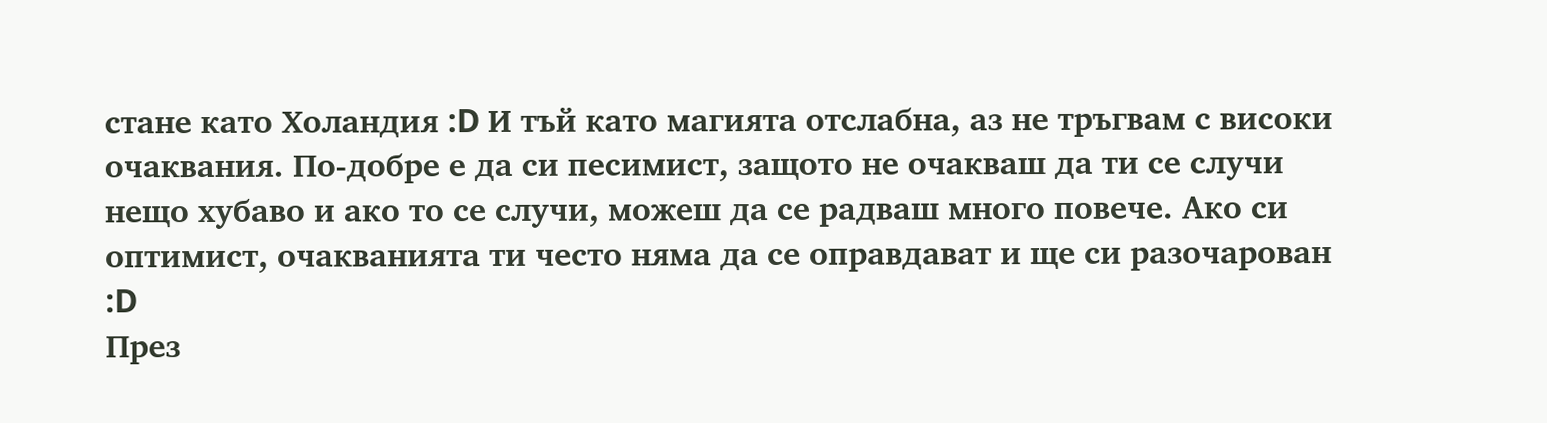стане като Холандия :D И тъй като магията отслабна, аз не тръгвам с високи очаквания. По-добре е да си песимист, защото не очакваш да ти се случи нещо хубаво и ако то се случи, можеш да се радваш много повече. Ако си оптимист, очакванията ти често няма да се оправдават и ще си разочарован :D
През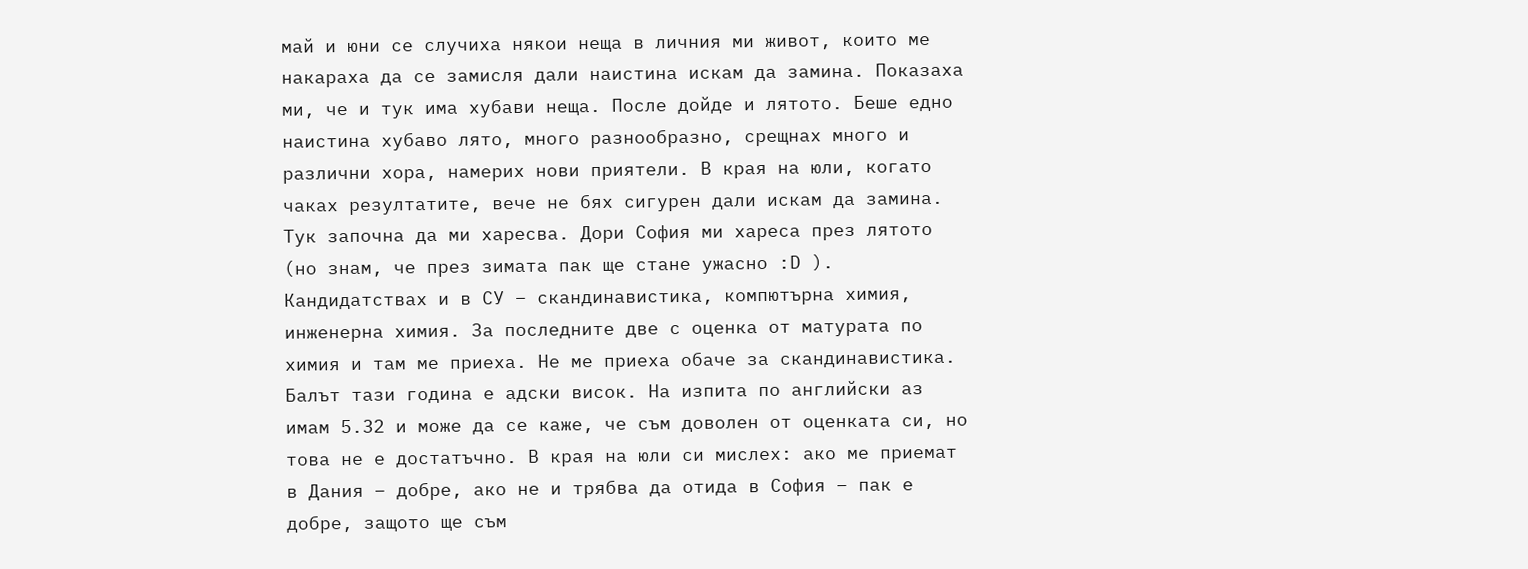май и юни се случиха някои неща в личния ми живот, които ме накараха да се замисля дали наистина искам да замина. Показаха ми, че и тук има хубави неща. После дойде и лятото. Беше едно наистина хубаво лято, много разнообразно, срещнах много и различни хора, намерих нови приятели. В края на юли, когато чаках резултатите, вече не бях сигурен дали искам да замина. Тук започна да ми харесва. Дори София ми хареса през лятото (но знам, че през зимата пак ще стане ужасно :D ). Кандидатствах и в СУ – скандинавистика, компютърна химия, инженерна химия. За последните две с оценка от матурата по химия и там ме приеха. Не ме приеха обаче за скандинавистика. Балът тази година е адски висок. На изпита по английски аз имам 5.32 и може да се каже, че съм доволен от оценката си, но това не е достатъчно. В края на юли си мислех: ако ме приемат в Дания – добре, ако не и трябва да отида в София – пак е добре, защото ще съм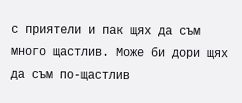с приятели и пак щях да съм много щастлив. Може би дори щях да съм по-щастлив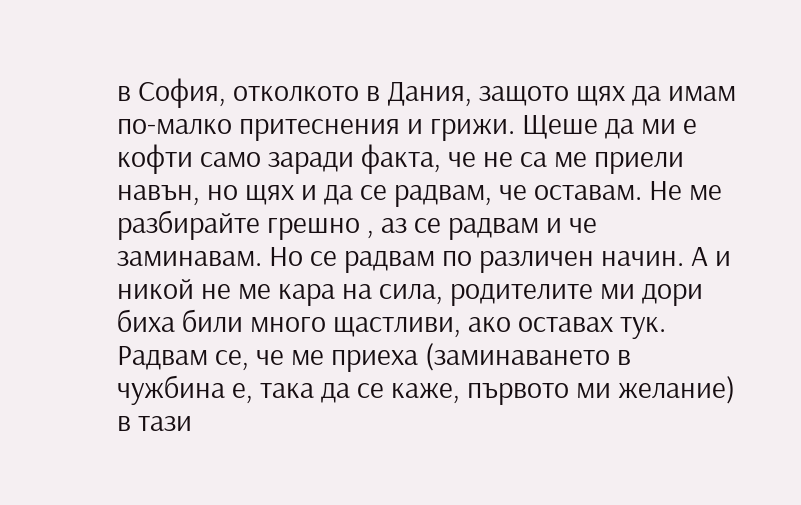в София, отколкото в Дания, защото щях да имам по-малко притеснения и грижи. Щеше да ми е кофти само заради факта, че не са ме приели навън, но щях и да се радвам, че оставам. Не ме разбирайте грешно , аз се радвам и че заминавам. Но се радвам по различен начин. А и никой не ме кара на сила, родителите ми дори биха били много щастливи, ако оставах тук. Радвам се, че ме приеха (заминаването в чужбина е, така да се каже, първото ми желание) в тази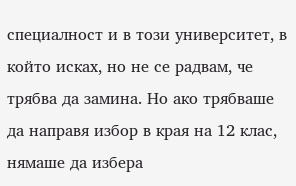специалност и в този университет, в който исках, но не се радвам, че трябва да замина. Но ако трябваше да направя избор в края на 12 клас, нямаше да избера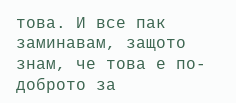това. И все пак заминавам, защото знам, че това е по-доброто за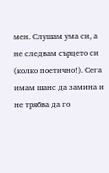мен. Слушам ума си, а не следвам сърцето си (колко поетично!). Сега имам шанс да замина и не трябва да го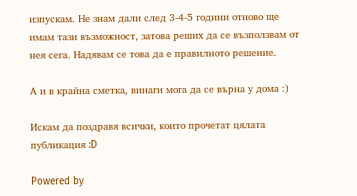изпускам. Не знам дали след 3-4-5 години отново ще имам тази възможност, затова реших да се възползвам от нея сега. Надявам се това да е правилното решение.

А и в крайна сметка, винаги мога да се върна у дома :)

Искам да поздравя всички, които прочетат цялата публикация :D

Powered by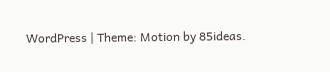WordPress | Theme: Motion by 85ideas.